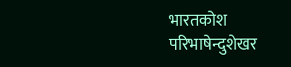भारतकोश
परिभाषेन्दुशेखर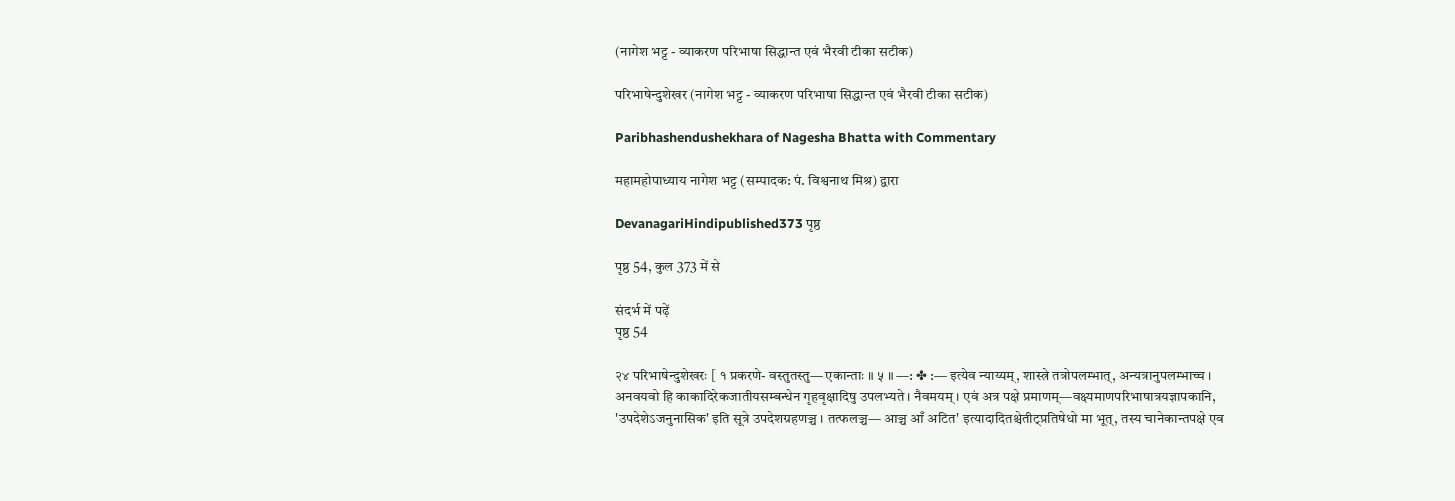(नागेश भट्ट - व्याकरण परिभाषा सिद्धान्त एवं भैरवी टीका सटीक)

परिभाषेन्दुशेखर (नागेश भट्ट - व्याकरण परिभाषा सिद्धान्त एवं भैरवी टीका सटीक)

Paribhashendushekhara of Nagesha Bhatta with Commentary

महामहोपाध्याय नागेश भट्ट (सम्पादक: पं. विश्वनाथ मिश्र) द्वारा

DevanagariHindipublished373 पृष्ठ

पृष्ठ 54, कुल 373 में से

संदर्भ में पढ़ें
पृष्ठ 54

२४ परिभाषेन्दुशेखरः [ १ प्रकरणे- वस्तुतस्तु— एकान्ताः ॥ ५ ॥ —: ✤ :— इत्येव न्याय्यम्, शास्त्रे तत्रोपलम्भात्, अन्यत्रानुपलम्भाच्च । अनवयवो हि काकादिरेकजातीयसम्बन्धेन गृहवृक्षादिषु उपलभ्यते । नैवमयम् । एवं अत्र पक्षे प्रमाणम्—वक्ष्यमाणपरिभाषात्रयज्ञापकानि, 'उपदेशेऽजनुनासिक' इति सूत्रे उपदेशग्रहणञ्च । तत्फलञ्च— आञ्च आँ अटित' इत्यादादितश्चेतीट्प्रतिषेधो मा भूत्, तस्य चानेकान्तपक्षे एव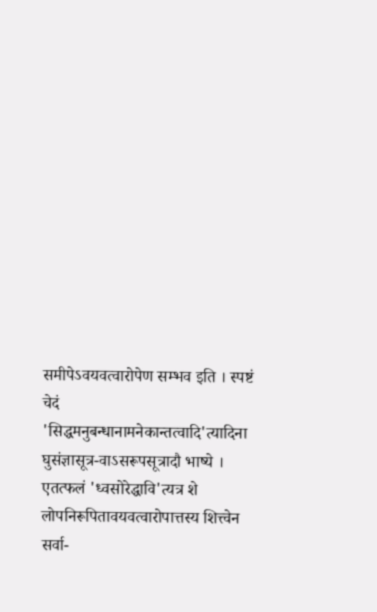समीपेऽवयवत्वारोपेण सम्भव इति । स्पष्टं चेदं 'सिद्धमनुबन्धानामनेकान्तत्वादि'त्यादिना घुसंज्ञासूत्र-वाऽसरूपसूत्रादौ भाष्ये । एतत्फलं 'ध्वसोरेद्धावि'त्यत्र शे लोपनिरूपितावयवत्वारोपात्तस्य शित्त्वेन सर्वा-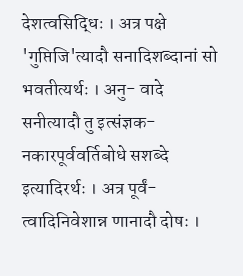देशत्वसिद्धिः । अत्र पक्षे 'गुप्तिजि'त्यादौ सनादिशब्दानां सो भवतीत्यर्थः । अनु- वादे सनीत्यादौ तु इत्संज्ञक-नकारपूर्ववर्तिबोधे सशब्दे इत्यादिरर्थः । अत्र पूर्वं- त्वादिनिवेशान्न णानादौ दोषः ।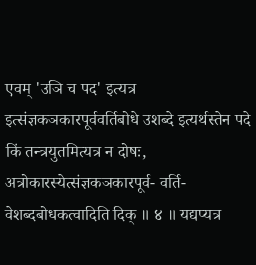एवम् 'उञि च पद' इत्यत्र इत्संज्ञकञकारपूर्ववर्तिबोधे उशब्दे इत्यर्थस्तेन पदे किं तन्त्रयुतमित्यत्र न दोषः, अत्रोकारस्येत्संज्ञकञकारपूर्व- वर्ति-वेशब्दबोधकत्वादिति दिक् ॥ ४ ॥ यद्यप्यत्र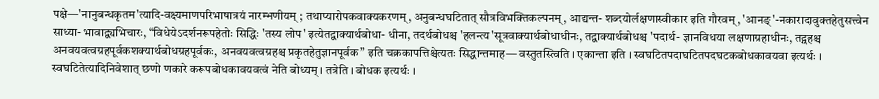पक्षे—'नानुबन्धकृतम'त्यादि-वक्ष्यमाणपरिभाषात्रयं नारम्भणीयम् ; तथाप्यारोपकवाक्यकरणम्, अनुबन्धघटितात् सौत्रविभक्तिकल्पनम्, आद्यन्त- शब्दयोर्लक्षणास्वीकार इति गौरवम्, 'आनङ्'-नकारादावुक्तहेतुसत्त्वेन साध्या- भावाद्व्यभिचारः, “विधेयेऽदर्शनरूपहेतोः सिद्धिः 'तस्य लोप' इत्येतद्वाक्यार्थबोधा- धीना, तदर्थबोधश्च 'हलन्त्य'सूत्रवाक्यार्थबोधाधीनः, तद्वाक्यार्थबोधश्च 'पदार्थ- ज्ञानविधया लक्षणाग्रहाधीनः, तद्ग्रहश्च अनवयवत्वग्रहपूर्वकशक्यार्थबोधग्रहपूर्वकः, अनवयवत्वग्रहश्च प्रकृतहेतुज्ञानपूर्वक” इति चक्रकापत्तिश्चेत्यतः सिद्धान्तमाह— वस्तुतस्त्विति । एकान्ता इति । स्वघटितपदाघटितपदघटकबोधकावयवा इत्यर्थः । स्वघटितेत्यादिनिवेशात् छणो णकारे करूपबोधकावयवत्वं नेति बोध्यम् । तत्रेति । बोधक इत्यर्थः ।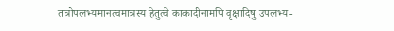तत्रोपलभ्यमानत्वमात्रस्य हेतुत्वे काकादीनामपि वृक्षादिषु उपलभ्य-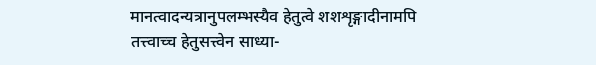मानत्वादन्यत्रानुपलम्भस्यैव हेतुत्वे शशशृङ्गादीनामपि तत्त्वाच्च हेतुसत्त्वेन साध्या-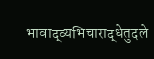भावाद्व्यभिचाराद्धेतुदले